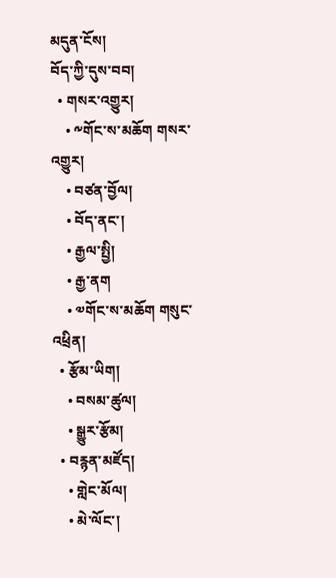མདུན་ངོས།
བོད་ཀྱི་དུས་བབ།
  • གསར་འགྱུར།
    • ༸གོང་ས་མཆོག གསར་འགྱུར།
    • བཙན་བྱོལ།
    • བོད་ནང་།
    • རྒྱལ་སྤྱི།
    • རྒྱ་ནག
    • ༧གོང་ས་མཆོག གསུང་འཕྲིན།
  • རྩོམ་ཡིག།
    • བསམ་ཚུལ།
    • སྒྱུར་རྩོམ།
  • བརྙན་མཛོད།
    • གླེང་མོལ།
    • མེ་ལོང་།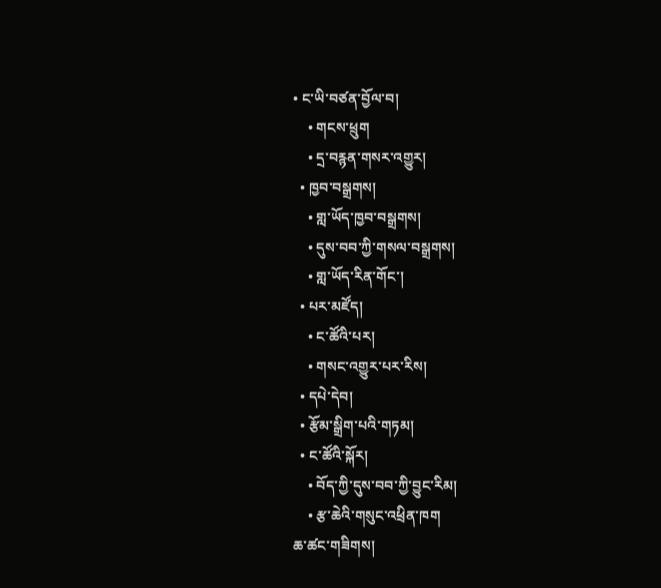• ང་ཡི་བཙན་བྱོལ་བ།
    • གངས་ཕྲུག
    • དྲ་བརྙན་གསར་འགྱུར།
  • ཁྱབ་བསྒྲགས།
    • གླ་ཡོད་ཁྱབ་བསྒྲགས།
    • དུས་བབ་ཀྱི་གསལ་བསྒྲགས།
    • གླ་ཡོད་རིན་གོང་།
  • པར་མཛོད།
    • ང་ཚོའི་པར།
    • གསང་འགྱུར་པར་རིས།
  • དཔེ་དེབ།
  • རྩོམ་སྒྲིག་པའི་གཏམ།
  • ང་ཚོའི་སྐོར།
    • བོད་ཀྱི་དུས་བབ་ཀྱི་བྱུང་རིམ།
    • རྩ་ཆེའི་གསུང་འཕྲིན་ཁག
ཆ་ཚང་གཟིགས།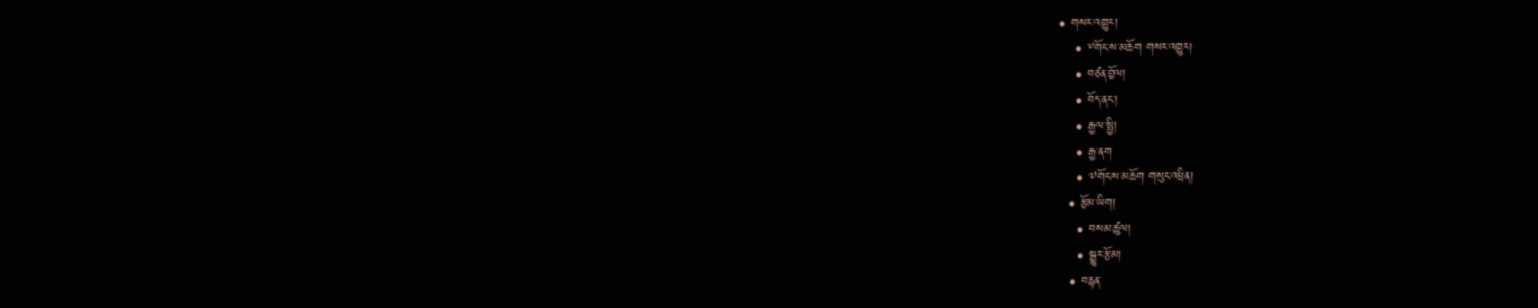• གསར་འགྱུར།
    • ༸གོང་ས་མཆོག གསར་འགྱུར།
    • བཙན་བྱོལ།
    • བོད་ནང་།
    • རྒྱལ་སྤྱི།
    • རྒྱ་ནག
    • ༧གོང་ས་མཆོག གསུང་འཕྲིན།
  • རྩོམ་ཡིག།
    • བསམ་ཚུལ།
    • སྒྱུར་རྩོམ།
  • བརྙན་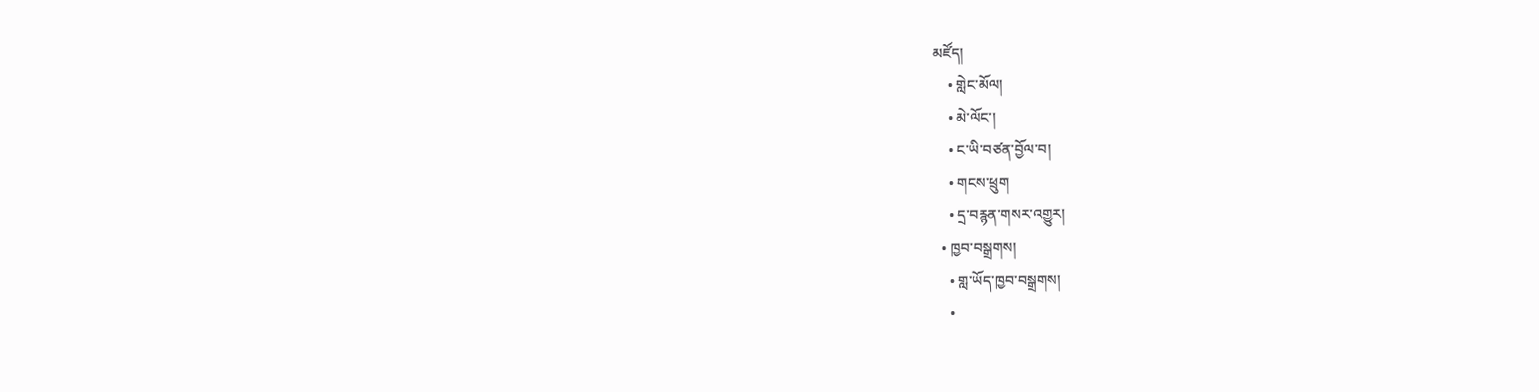མཛོད།
    • གླེང་མོལ།
    • མེ་ལོང་།
    • ང་ཡི་བཙན་བྱོལ་བ།
    • གངས་ཕྲུག
    • དྲ་བརྙན་གསར་འགྱུར།
  • ཁྱབ་བསྒྲགས།
    • གླ་ཡོད་ཁྱབ་བསྒྲགས།
    •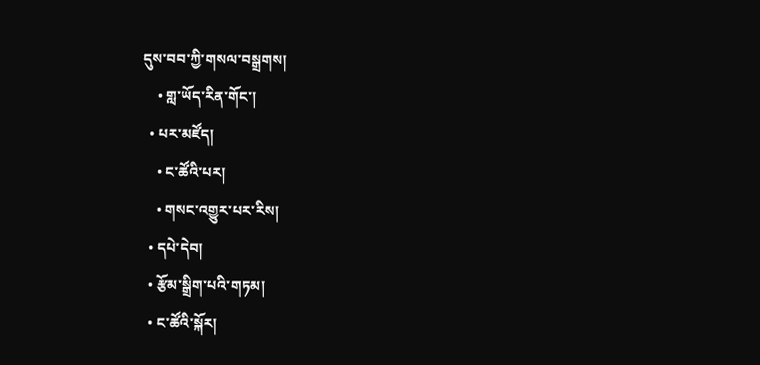དུས་བབ་ཀྱི་གསལ་བསྒྲགས།
    • གླ་ཡོད་རིན་གོང་།
  • པར་མཛོད།
    • ང་ཚོའི་པར།
    • གསང་འགྱུར་པར་རིས།
  • དཔེ་དེབ།
  • རྩོམ་སྒྲིག་པའི་གཏམ།
  • ང་ཚོའི་སྐོར།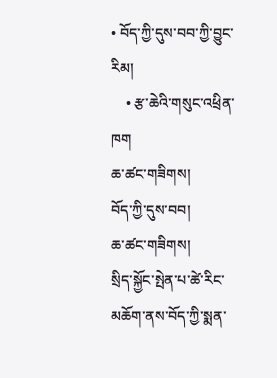• བོད་ཀྱི་དུས་བབ་ཀྱི་བྱུང་རིམ།
    • རྩ་ཆེའི་གསུང་འཕྲིན་ཁག
ཆ་ཚང་གཟིགས།
བོད་ཀྱི་དུས་བབ།
ཆ་ཚང་གཟིགས།
སྲིད་སྐྱོང་སྤེན་པ་ཚེ་རིང་མཆོག་ནས་བོད་ཀྱི་སྨན་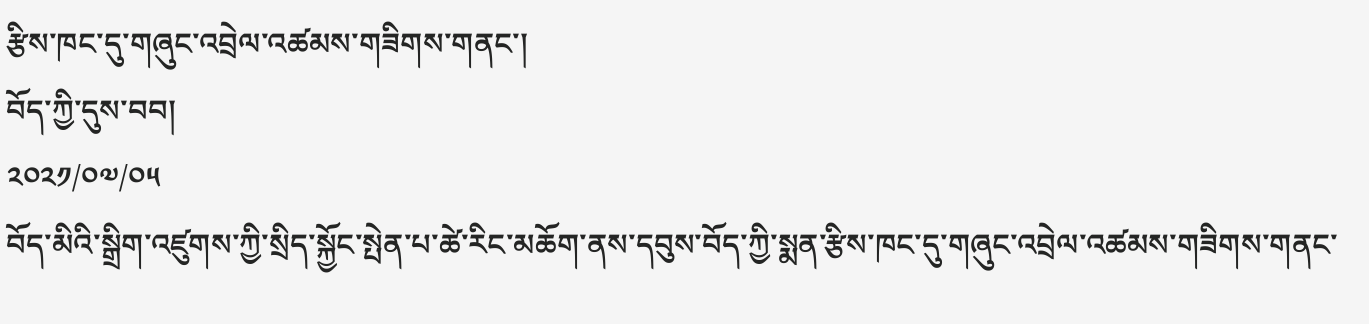རྩིས་ཁང་དུ་གཞུང་འབྲེལ་འཚམས་གཟིགས་གནང་།
བོད་ཀྱི་དུས་བབ།
༢༠༢༡/༠༧/༠༥
བོད་མིའི་སྒྲིག་འཛུགས་ཀྱི་སྲིད་སྐྱོང་སྤེན་པ་ཚེ་རིང་མཆོག་ནས་དབུས་བོད་ཀྱི་སྨན་རྩིས་ཁང་དུ་གཞུང་འབྲེལ་འཚམས་གཟིགས་གནང་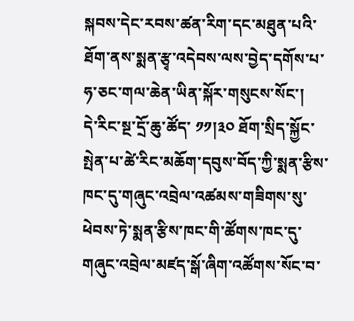སྐབས་དེང་རབས་ཚན་རིག་དང་མཐུན་པའི་ཐོག་ནས་སྨན་རྩྭ་འདེབས་ལས་བྱེད་དགོས་པ་ཧ་ཅང་གལ་ཆེན་ཡིན་སྐོར་གསུངས་སོང་།
དེ་རིང་སྔ་དྲོ་ཆུ་ཚོད་ ༡༡།༣༠ ཐོག་སྲིད་སྐྱོང་སྤེན་པ་ཚེ་རིང་མཆོག་དབུས་བོད་ཀྱི་སྨན་རྩིས་ཁང་དུ་གཞུང་འབྲེལ་འཚམས་གཟིགས་སུ་ཕེབས་ཏེ་སྨན་རྩིས་ཁང་གི་ཚོགས་ཁང་དུ་གཞུང་འབྲེལ་མཛད་སྒོ་ཞིག་འཚོགས་སོང་བ་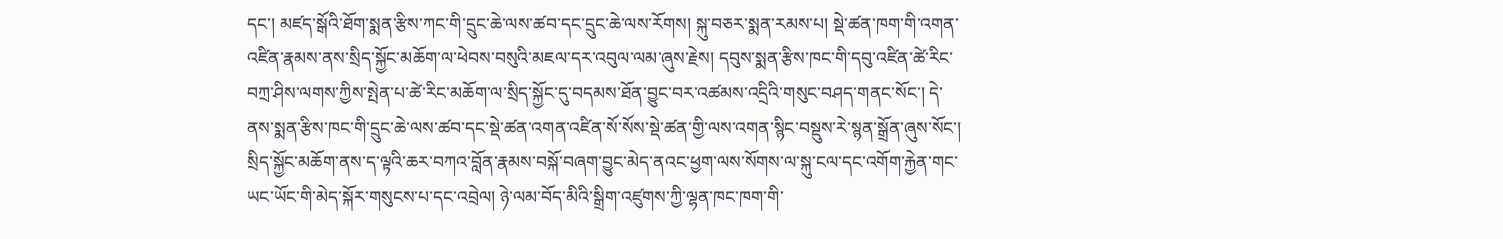དང་། མཛད་སྒོའི་ཐོག་སྨན་རྩིས་ཀང་གི་དྲུང་ཆེ་ལས་ཚབ་དང་དྲུང་ཆེ་ལས་རོགས། སྐུ་བཅར་སྨན་རམས་པ། སྡེ་ཚན་ཁག་གི་འགན་འཛིན་རྣམས་ནས་སྲིད་སྐྱོང་མཆོག་ལ་ཕེབས་བསུའི་མཇལ་དར་འབུལ་ལམ་ཞུས་རྗེས། དབུས་སྨན་རྩིས་ཁང་གི་དབུ་འཛིན་ཚེ་རིང་བཀྲ་ཤིས་ལགས་ཀྱིས་སྤེན་པ་ཚེ་རིང་མཆོག་ལ་སྲིད་སྐྱོང་དུ་བདམས་ཐོན་བྱུང་བར་འཚམས་འདྲིའི་གསུང་བཤད་གནང་སོང་། དེ་ནས་སྨན་རྩིས་ཁང་གི་དྲུང་ཆེ་ལས་ཚབ་དང་སྡེ་ཚན་འགན་འཛིན་སོ་སོས་སྡེ་ཚན་གྱི་ལས་འགན་སྙིང་བསྡུས་རེ་སྙན་སྒྲོན་ཞུས་སོང་།
སྲིད་སྐྱོང་མཆོག་ནས་ད་ལྟའི་ཆར་བཀའ་བློན་རྣམས་བསྐོ་བཞག་བྱུང་མེད་ནའང་ཕྱག་ལས་སོགས་ལ་སྐུ་ངལ་དང་འགོག་རྐྱེན་གང་ཡང་ཡོང་གི་མེད་སྐོར་གསུངས་པ་དང་འབྲེལ། ཉེ་ལམ་བོད་མིའི་སྒྲིག་འཛུགས་ཀྱི་ལྷན་ཁང་ཁག་གི་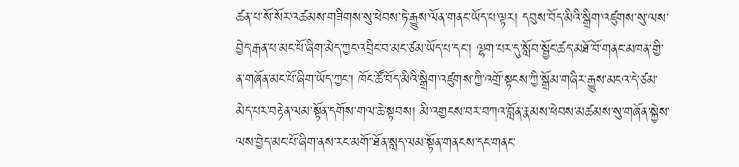ཚན་པ་སོ་སོར་འཚམས་གཟིགས་སུ་ཕེབས་ཏེ་རྒྱུས་ལོན་གནང་ཡོད་པ་ལྟར། དབུས་བོད་མིའི་སྒྲིག་འཛུགས་སུ་ལས་བྱེད་རྒན་པ་མང་པོ་ཞིག་མེད་ཀྱང་འབྲིང་བ་མང་ཙམ་ཡོད་པ་དང་། ལྷག་པར་དུ་སློབ་སྦྱོང་ཚད་མཐོ་བོ་གནང་མཁན་གྱི་ན་གཞོན་མང་པོ་ཞིག་ཡོད་ཀྱང་། ཁོང་ཚོ་བོད་མིའི་སྒྲིག་འཛུགས་ཀྱི་འགྲོ་སྟངས་ཀྱི་སྒྲོམ་གཞིར་རྒྱུས་མངའ་དེ་ཙམ་མེད་པར་བརྟེན་ལམ་སྟོན་དགོས་གལ་ཆེ་སྟབས། མི་འགྱངས་བར་བཀའ་བློན་རྣམས་ཕེབས་མཚམས་སུ་གཞོན་སྐྱེས་ལས་བྱེད་མང་པོ་ཞིག་ནས་རང་མགོ་་ཐོན་སླད་ལམ་སྟོན་གནངས་དང་གནང་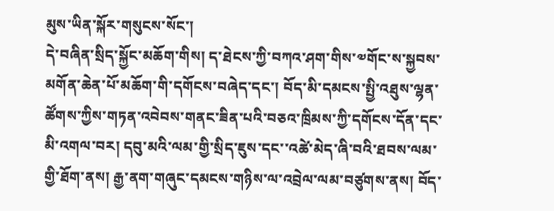མུས་ཡིན་སྐོར་གསུངས་སོང་།
དེ་བཞིན་སྲིད་སྐྱོང་མཆོག་གིས། ད་ཐེངས་ཀྱི་བཀའ་ཤག་གིས་༧གོང་ས་སྐྱབས་མགོན་ཆེན་པོ་མཆོག་གི་དགོངས་བཞེད་དང་། བོད་མི་དམངས་སྤྱི་འཐུས་ལྷན་ཚོགས་ཀྱིས་གཏན་འབེབས་གནང་ཟིན་པའི་བཅའ་ཁྲིམས་ཀྱི་དགོངས་དོན་དང་མི་འགལ་བར། དབུ་མའི་ལམ་གྱི་སྲིད་ཇུས་དང་་འཚེ་མེད་ཞི་བའི་ཐབས་ལམ་གྱི་ཐོག་ནས། རྒྱ་ནག་གཞུང་དམངས་གཉིས་ལ་འབྲེལ་ལམ་བཙུགས་ནས། བོད་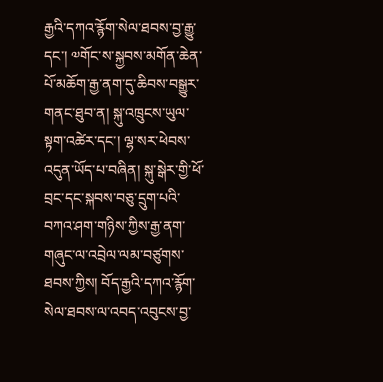རྒྱའི་དཀའ་རྙོག་སེལ་ཐབས་བྱ་རྒྱུ་དང་། ༧གོང་ས་སྐྱབས་མགོན་ཆེན་པོ་མཆོག་རྒྱ་ནག་དུ་ཆིབས་བསྒྱུར་གནང་ཐུབ་ན། སྐུ་འཁྲུངས་ཡུལ་སྟག་འཚེར་དང་། ལྷ་སར་ཕེབས་འདུན་ཡོད་པ་བཞིན། སྐུ་སྒེར་གྱི་ཕོ་བྲང་དང་སྐབས་བཅུ་དྲུག་པའི་བཀའ་ཤག་གཉིས་ཀྱིས་རྒྱ་ནག་གཞུང་ལ་འབྲེལ་ལམ་བཙུགས་ཐབས་ཀྱིས། བོད་རྒྱའི་དཀའ་རྙོག་སེལ་ཐབས་ལ་འབད་འབུངས་བྱ་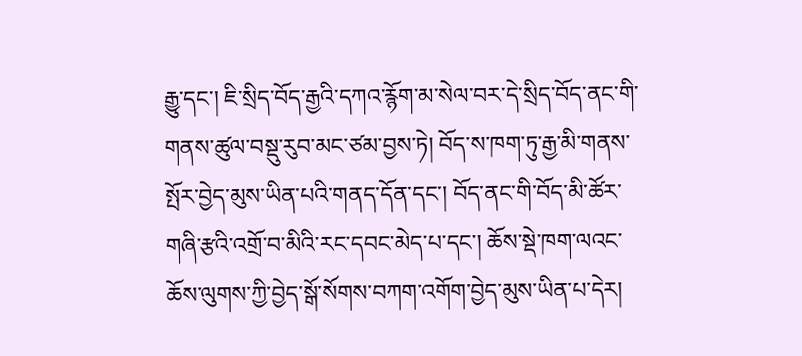རྒྱུ་དང་། ཇི་སྲིད་བོད་རྒྱའི་དཀའ་རྙོག་མ་སེལ་བར་དེ་སྲིད་བོད་ནང་གི་གནས་ཚུལ་བསྡུ་རུབ་མང་ཙམ་བྱས་ཏེ། བོད་ས་ཁག་ཏུ་རྒྱ་མི་གནས་སྤོར་བྱེད་མུས་ཡིན་པའི་གནད་དོན་དང་། བོད་ནང་གི་བོད་མི་ཚོར་གཞི་རྩའི་འགྲོ་བ་མིའི་རང་དབང་མེད་པ་དང་། ཆོས་སྡེ་ཁག་ལའང་ཆོས་ལུགས་ཀྱི་བྱེད་སྒོ་སོགས་བཀག་འགོག་བྱེད་མུས་ཡིན་པ་དེར།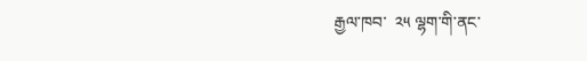རྒྱལ་ཁབ་  ༢༥ ལྷག་གི་ནང་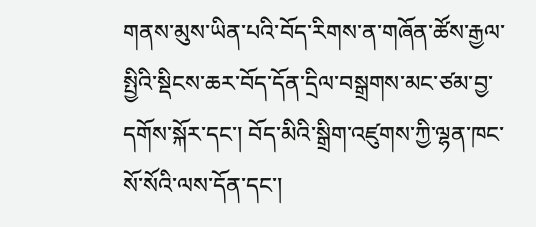གནས་མུས་ཡིན་པའི་བོད་རིགས་ན་གཞོན་ཚོས་རྒྱལ་སྤྱིའི་སྡིངས་ཆར་བོད་དོན་དྲིལ་བསྒྲགས་མང་ཙམ་བྱ་དགོས་སྐོར་དང་། བོད་མིའི་སྒྲིག་འཛུགས་ཀྱི་ལྷན་ཁང་སོ་སོའི་ལས་དོན་དང་།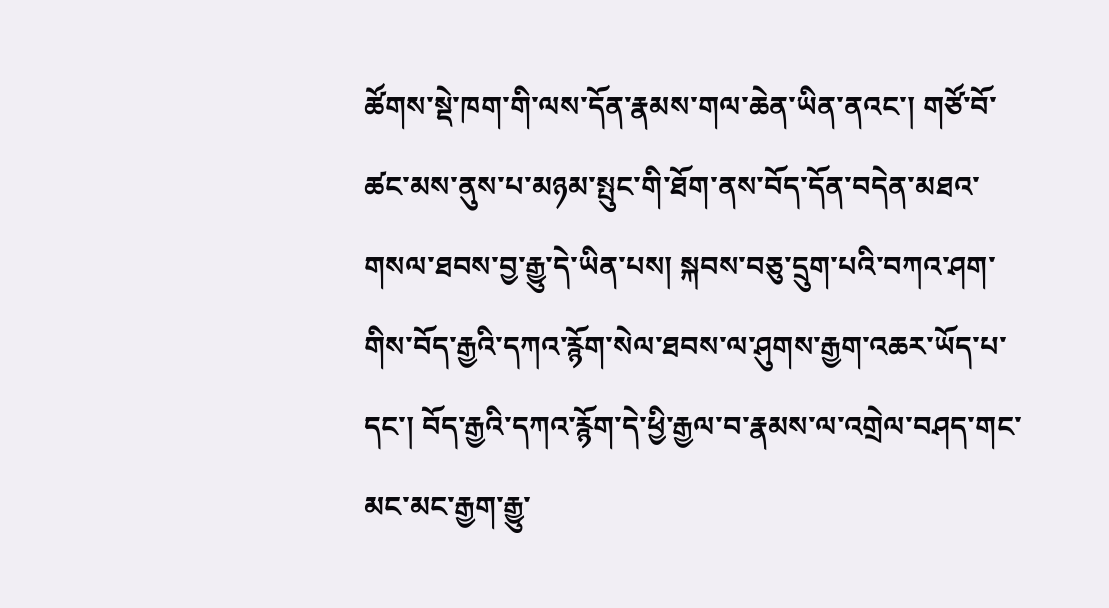ཚོགས་སྡེ་ཁག་གི་ལས་དོན་རྣམས་གལ་ཆེན་ཡིན་ནའང་། གཙོ་བོ་ཚང་མས་ནུས་པ་མཉམ་སྤུང་གི་ཐོག་ནས་བོད་དོན་བདེན་མཐའ་གསལ་ཐབས་བྱ་རྒྱུ་དེ་ཡིན་པས། སྐབས་བཅུ་དྲུག་པའི་བཀའ་ཤག་གིས་བོད་རྒྱའི་དཀའ་རྙོག་སེལ་ཐབས་ལ་ཤུགས་རྒྱག་འཆར་ཡོད་པ་དང་། བོད་རྒྱའི་དཀའ་རྙོག་དེ་ཕྱི་རྒྱལ་བ་རྣམས་ལ་འགྲེལ་བཤད་གང་མང་མང་རྒྱག་རྒྱུ་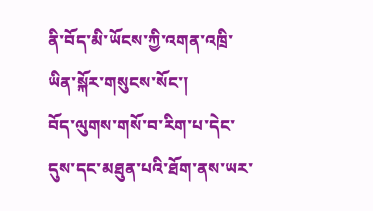ནི་བོད་མི་ཡོངས་ཀྱི་འགན་འཁྲི་ཡིན་སྐོར་གསུངས་སོང་།
བོད་ལུགས་གསོ་བ་རིག་པ་དེང་དུས་དང་མཐུན་པའི་ཐོག་ནས་ཡར་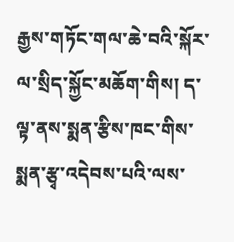རྒྱས་གཏོང་གལ་ཆེ་བའི་སྐོར་ལ་སྲིད་སྐྱོང་མཆོག་གིས། ད་ལྟ་ནས་སྨན་རྩིས་ཁང་གིས་སྨན་རྩྭ་འདེབས་པའི་ལས་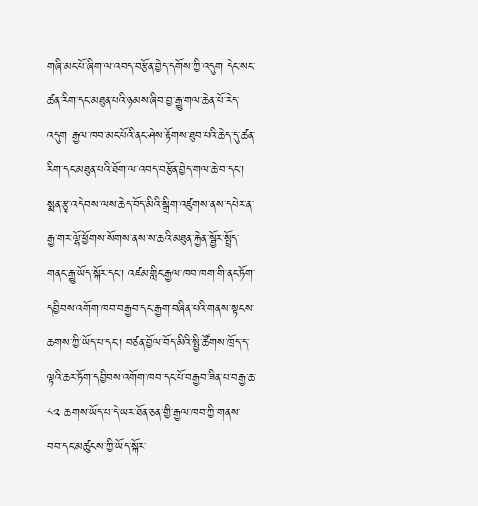གཞི་མང་པོ་ཞིག་ལ་འབད་བརྩོན་བྱེད་དགོས་ཀྱི་འདུག དེང་སང་ཚན་རིག་དང་མཐུན་པའི་ཉམས་ཞིབ་བྱ་རྒྱུ་གལ་ཆེན་པོ་རེད་འདུག རྒྱལ་ཁབ་མང་པོའི་ནང་ཤེས་རྟོགས་ཐུབ་པའི་ཆེད་དུ་ཚན་རིག་དང་མཐུན་པའི་ཐོག་ལ་འབད་བརྩོན་བྱེད་གལ་ཆེ་བ་དང་། སྨན་རྩྭ་འདེབས་ལས་ཆེད་བོད་མིའི་སྒྲིག་འཛུགས་ནས་དཔེར་ན་རྒྱ་གར་ལྷོ་ཕྱོགས་སོགས་ནས་ས་ཆའི་མཐུན་རྐྱེན་སྦྱོར་སྤྲོད་གནང་རྒྱུ་ཡོད་སྐོར་དང་། འཛམ་གླིང་རྒྱལ་ཁབ་ཁག་གི་ནང་ཏོག་དབྱིབས་འགོག་ཁབ་བརྒྱབ་དང་རྒྱག་བཞིན་པའི་གནས་སྟངས་ཆགས་ཀྱི་ཡོད་པ་དང་། བཙན་བྱོལ་བོད་མིའི་སྤྱི་ཚོགས་ཁྲོད་ད་ལྟའི་ཆར་ཏོག་དབྱིབས་འགོག་ཁབ་དང་པོ་བརྒྱབ་ཟིན་པ་བརྒྱ་ཆ་ ༨༢ ཆགས་ཡོད་པ་དེ་ཡར་ཐོན་ཅན་གྱི་རྒྱལ་ཁབ་ཀྱི་གནས་བབ་དང་མཚུངས་ཀྱི་ཡོད་སྐོར་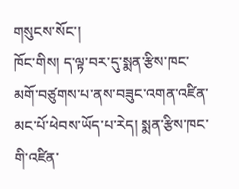གསུངས་སོང་།
ཁོང་གིས། ད་ལྟ་བར་དུ་སྨན་རྩིས་ཁང་མགོ་བཙུགས་པ་ནས་བཟུང་འགན་འཛིན་མང་པོ་ཕེབས་ཡོད་པ་རེད། སྨན་རྩིས་ཁང་གི་འཛིན་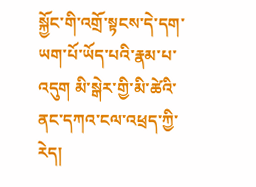སྐྱོང་གི་འགྲོ་སྟངས་དེ་དག་ཡག་པོ་ཡོད་པའི་རྣམ་པ་འདུག མི་སྒེར་གྱི་མི་ཚེའི་ནང་དཀའ་ངལ་འཕྲད་ཀྱི་རེད།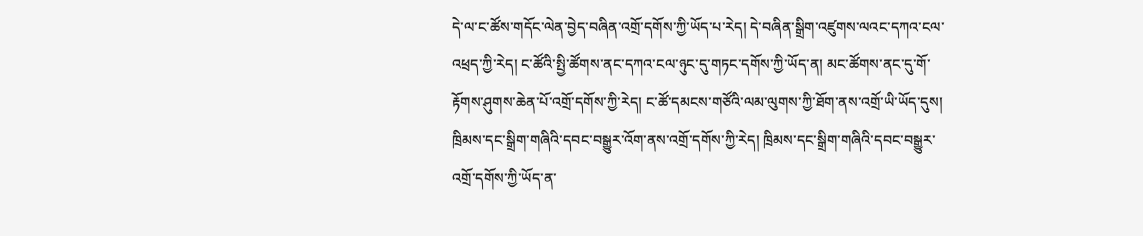དེ་ལ་ང་ཚོས་གདོང་ལེན་བྱེད་བཞིན་འགྲོ་དགོས་ཀྱི་ཡོད་པ་རེད། དེ་བཞིན་སྒྲིག་འཛུགས་ལའང་དཀའ་ངལ་འཕྲད་ཀྱི་རེད། ང་ཚོའི་སྤྱི་ཚོགས་ནང་དཀའ་ངལ་ཉུང་དུ་གཏང་དགོས་ཀྱི་ཡོད་ན། མང་ཚོགས་ནང་དུ་གོ་རྟོགས་ཤུགས་ཆེན་པོ་འགྲོ་དགོས་ཀྱི་རེད། ང་ཚོ་དམངས་གཙོའི་ལམ་ལུགས་ཀྱི་ཐོག་ནས་འགྲོ་ཡི་ཡོད་དུས། ཁྲིམས་དང་སྒྲིག་གཞིའི་དབང་བསྒྱུར་འོག་ནས་འགྲོ་དགོས་ཀྱི་རེད། ཁྲིམས་དང་སྒྲིག་གཞིའི་དབང་བསྒྱུར་འགྲོ་དགོས་ཀྱི་ཡོད་ན་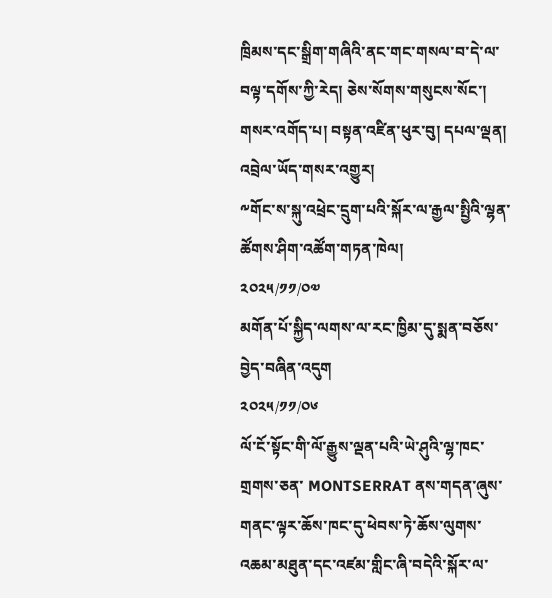ཁྲིམས་དང་སྒྲིག་གཞིའི་ནང་གང་གསལ་བ་དེ་ལ་བལྟ་དགོས་ཀྱི་རེད། ཅེས་སོགས་གསུངས་སོང་།
གསར་འགོད་པ། བསྟན་འཛིན་ཕུར་བུ། དཔལ་ལྡན།
འབྲེལ་ཡོད་གསར་འགྱུར།
༸གོང་ས་སྐུ་འཕྲེང་དྲུག་པའི་སྐོར་ལ་རྒྱལ་སྤྱིའི་ལྷན་ཚོགས་ཤིག་འཚོག་གཏན་ཁེལ།
༢༠༢༥/༡༡/༠༧
མགོན་པོ་སྐྱིད་ལགས་ལ་རང་ཁྱིམ་དུ་སྨན་བཅོས་བྱེད་བཞིན་འདུག
༢༠༢༥/༡༡/༠༦
ལོ་ངོ་སྟོང་གི་ལོ་རྒྱུས་ལྡན་པའི་ཡེ་ཤུའི་ལྷ་ཁང་གྲགས་ཅན་ MONTSERRAT ནས་གདན་ཞུས་གནང་ལྟར་ཆོས་ཁང་དུ་ཕེབས་ཏེ་ཆོས་ལུགས་འཆམ་མཐུན་དང་འཛམ་གླིང་ཞི་བདེའི་སྐོར་ལ་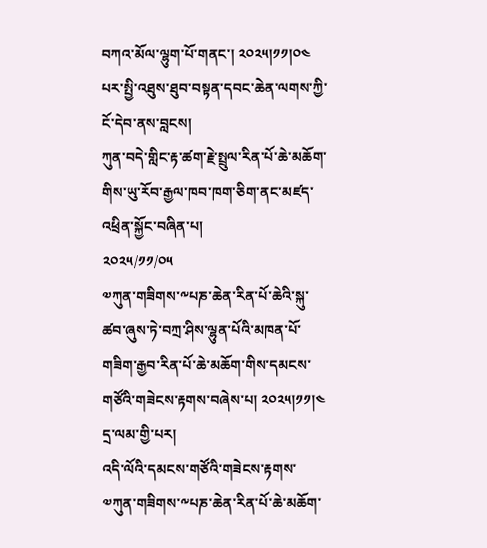བཀའ་མོལ་ལྷུག་པོ་གནང་། ༢༠༢༥།༡༡།༠༤ པར་སྤྱི་འཐུས་ཐུབ་བསྟན་དབང་ཆེན་ལགས་ཀྱི་ངོ་དེབ་ནས་བླངས།
ཀུན་བདེ་གླིང་རྟ་ཚག་རྗེ་སྤྲུལ་རིན་པོ་ཆེ་མཆོག་གིས་ཡུ་རོབ་རྒྱལ་ཁབ་ཁག་ཅིག་ནང་མཛད་འཕྲིན་སྐྱོང་བཞིན་པ།
༢༠༢༥/༡༡/༠༥
༧ཀུན་གཟིགས་༸པཎ་ཆེན་རིན་པོ་ཆེའི་སྐུ་ཚབ་ཞུས་ཏེ་བཀྲ་ཤིས་ལྷུན་པོའི་མཁན་པོ་གཟིག་རྒྱབ་རིན་པོ་ཆེ་མཆོག་གིས་དམངས་གཙོའི་གཟེངས་རྟགས་བཞེས་པ། ༢༠༢༥།༡༡།༤ དྲ་ལམ་གྱི་པར།
འདི་ལོའི་དམངས་གཙོའི་གཟེངས་རྟགས་༧ཀུན་གཟིགས་༸པཎ་ཆེན་རིན་པོ་ཆེ་མཆོག་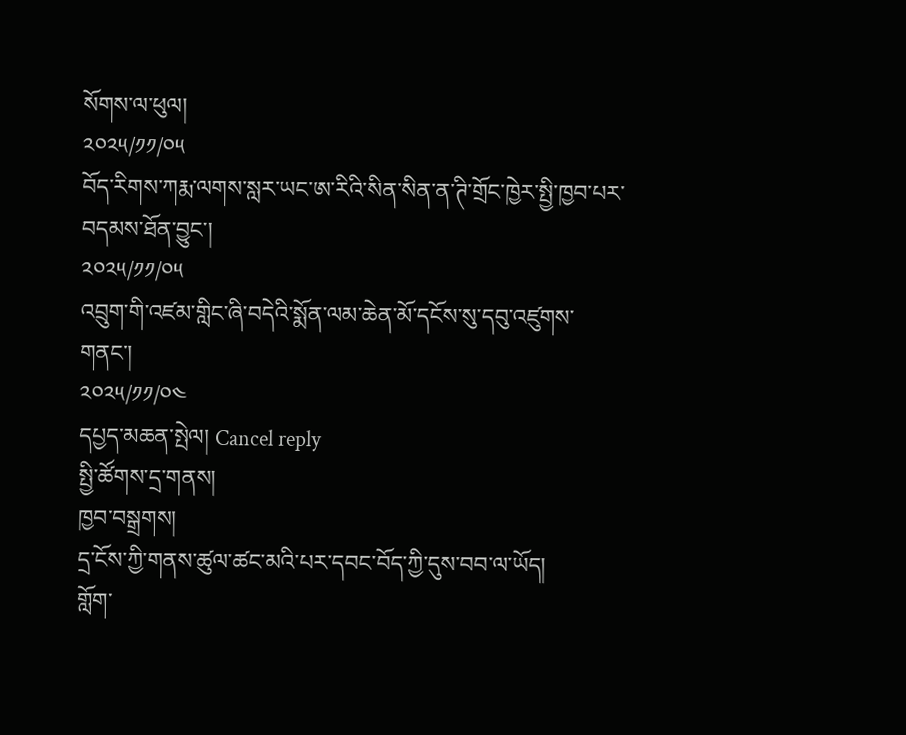སོགས་ལ་ཕུལ།
༢༠༢༥/༡༡/༠༥
བོད་རིགས་ཀརྨ་ལགས་སླར་ཡང་ཨ་རིའི་སིན་སིན་ན་ཊི་གྲོང་ཁྱེར་སྤྱི་ཁྱབ་པར་བདམས་ཐོན་བྱུང་།
༢༠༢༥/༡༡/༠༥
འབྲུག་གི་འཛམ་གླིང་ཞི་བདེའི་སྨོན་ལམ་ཆེན་མོ་དངོས་སུ་དབུ་འཛུགས་གནང་།
༢༠༢༥/༡༡/༠༤
དཔྱད་མཆན་སྤེལ། Cancel reply
སྤྱི་ཚོགས་དྲ་གནས།
ཁྱབ་བསྒྲགས།
དྲ་ངོས་ཀྱི་གནས་ཚུལ་ཚང་མའི་པར་དབང་བོད་ཀྱི་དུས་བབ་ལ་ཡོད།
གློག་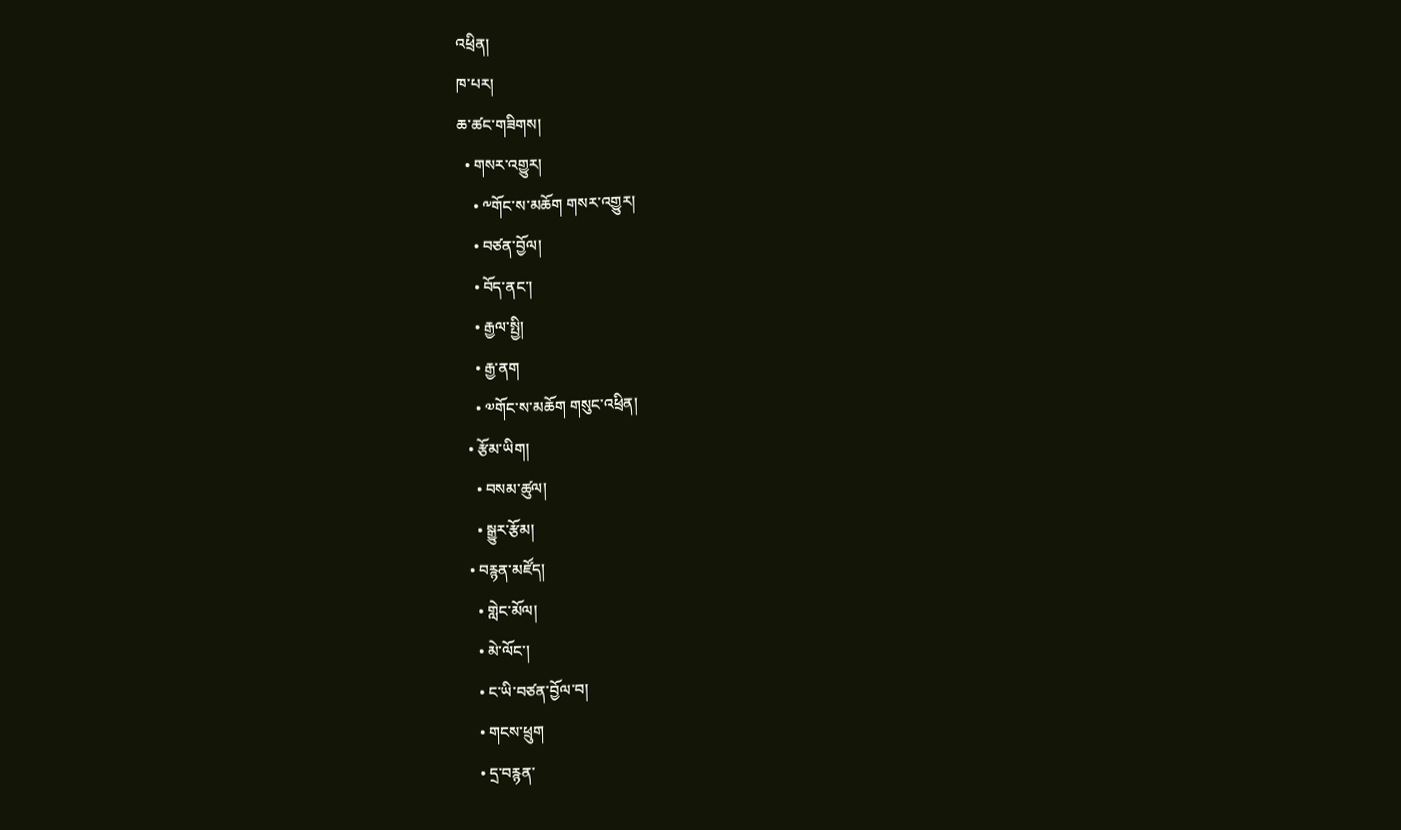འཕྲིན།
ཁ་པར།
ཆ་ཚང་གཟིགས།
  • གསར་འགྱུར།
    • ༸གོང་ས་མཆོག གསར་འགྱུར།
    • བཙན་བྱོལ།
    • བོད་ནང་།
    • རྒྱལ་སྤྱི།
    • རྒྱ་ནག
    • ༧གོང་ས་མཆོག གསུང་འཕྲིན།
  • རྩོམ་ཡིག།
    • བསམ་ཚུལ།
    • སྒྱུར་རྩོམ།
  • བརྙན་མཛོད།
    • གླེང་མོལ།
    • མེ་ལོང་།
    • ང་ཡི་བཙན་བྱོལ་བ།
    • གངས་ཕྲུག
    • དྲ་བརྙན་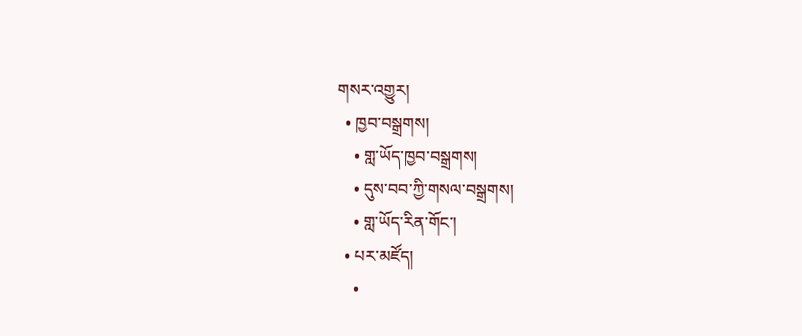གསར་འགྱུར།
  • ཁྱབ་བསྒྲགས།
    • གླ་ཡོད་ཁྱབ་བསྒྲགས།
    • དུས་བབ་ཀྱི་གསལ་བསྒྲགས།
    • གླ་ཡོད་རིན་གོང་།
  • པར་མཛོད།
    •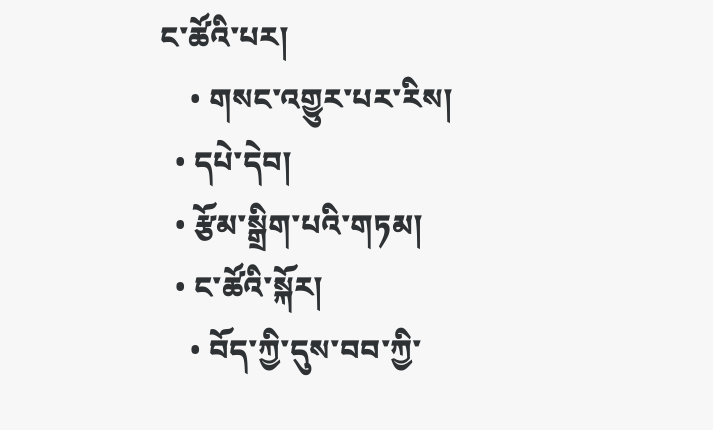ང་ཚོའི་པར།
    • གསང་འགྱུར་པར་རིས།
  • དཔེ་དེབ།
  • རྩོམ་སྒྲིག་པའི་གཏམ།
  • ང་ཚོའི་སྐོར།
    • བོད་ཀྱི་དུས་བབ་ཀྱི་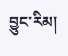བྱུང་རིམ།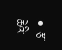• རྩ་ཆེའི་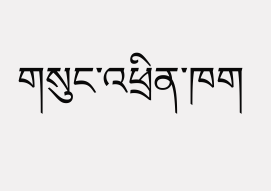གསུང་འཕྲིན་ཁག